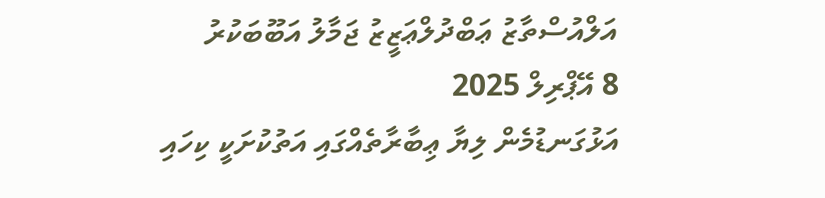އަލްއުސްތާޒު ޢަބްދުލްޢަޒީޒު ޖަމާލު އަބޫބަކުރު
8 އޭޕްރިލް 2025
އަޅުގަނޑުމެން ލިޔާ ޢިބާރާތެއްގައި އަތުކުށަކީ ކިހައި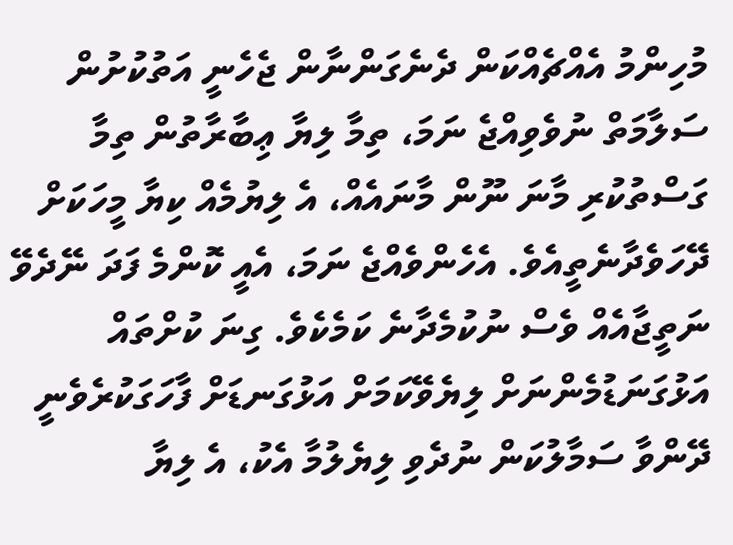މުހިންމު އެއްޗެއްކަން ދެނެގަންނާން ޖެހެނީ އަތުކުށުން ސަލާމަތް ނުވެވިއްޖެ ނަމަ، ތިމާ ލިޔާ ޢިބާރާތުން ތިމާ ގަސްތުކުރި މާނަ ނޫން މާނައެއް، އެ ލިޔުމެއް ކިޔާ މީހަކަށް ދޭހަވެދާނެތީއެވެ. އެހެންވެއްޖެ ނަމަ، އެއީ ކޮންމެ ފަދަ ނޭދެވޭ ނަތީޖާއެއް ވެސް ނުކުމެދާނެ ކަމެކެވެ. ގިނަ ކުށްތައް އަޅުގަނަޑުމެންނަށް ލިޔެވޭކަމަށް އަޅުގަނޑަށް ފާހަގަކުރެވެނީ ދޭންވާ ސަމާލުކަން ނުދެވި ލިޔެލުމާ އެކު، އެ ލިޔާ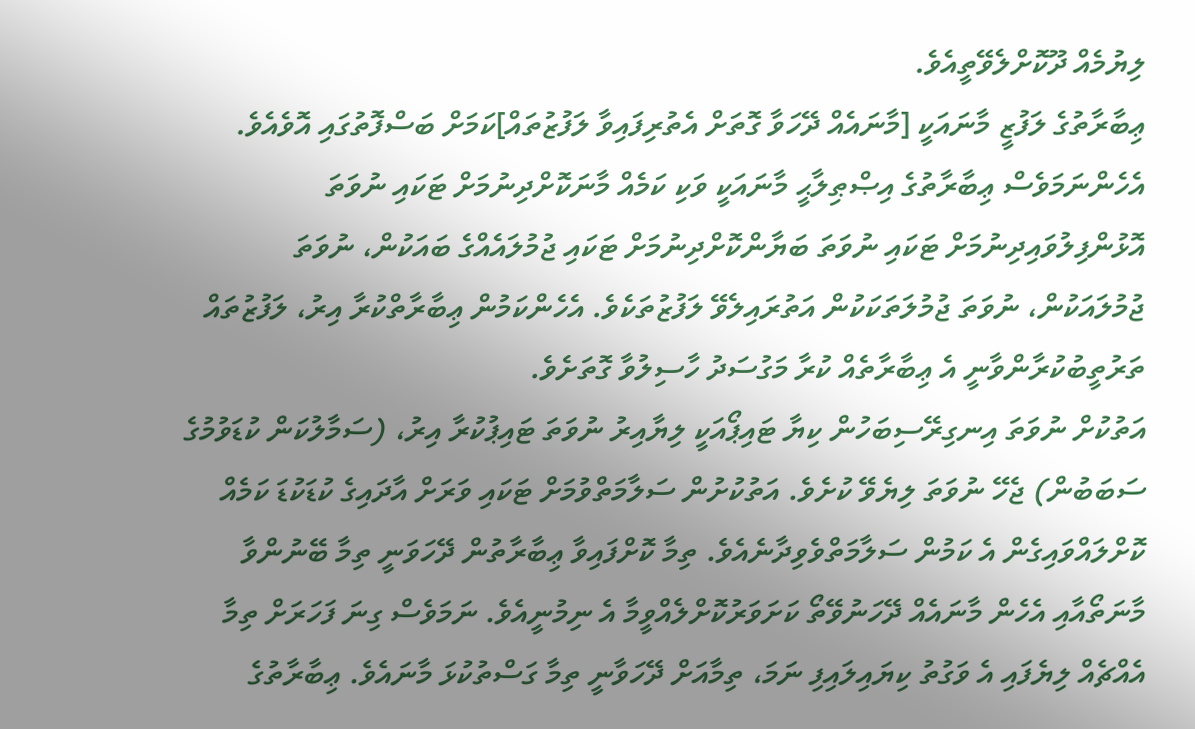ލިޔުމެއް ދޫކޮށްލެވޭތީއެވެ.
ޢިބާރާތުގެ ލަފުޒީ މާނައަކީ [މާނައެއް ދޭހަވާ ގޮތަށް އެތުރިފައިވާ ލަފުޒުތައް]ކަމަށް ބަސްފޮތުގައި އޮވެއެވެ. އެހެންނަމަވެސް ޢިބާރާތުގެ އިޞްޠިލާޙީ މާނައަކީ ވަކި ކަމެއް މާނަކޮށްދިނުމަށް ޓަކައި ނުވަތަ އޮޅުންފިލުވައިދިނުމަށް ޓަކައި ނުވަތަ ބަޔާންކޮށްދިނުމަށް ޓަކައި ޖުމުލައެއްގެ ބައަކުން، ނުވަތަ ޖުމުލައަކުން، ނުވަތަ ޖުމުލަތަކަކުން އަތުރައިލެވޭ ލަފުޒުތަކެވެ. އެހެންކަމުން ޢިބާރާތްކުރާ އިރު، ލަފުޒުތައް ތަރުތީބުކުރާންވާނީ އެ ޢިބާރާތެއް ކުރާ މަގުސަދު ހާސިލުވާ ގޮތަށެވެ.
އަތުކުށް ނުވަތަ އިނގިރޭސިބަހުން ކިޔާ ޓައިޕޯއަކީ ލިޔާއިރު ނުވަތަ ޓައިޕުކުރާ އިރު، (ސަމާލުކަން ކުޑަވުމުގެ ސަބަބުން) ޖެހޭ ނުވަތަ ލިޔެވޭ ކުށެވެ. އަތުކުށުން ސަލާމަތްވުމަށް ޓަކައި ވަރަށް އާދައިގެ ކުޑަކުޑަ ކަމެއް ކޮށްލައްވައިގެން އެ ކަމުން ސަލާމަތްވެވިދާނެއެވެ. ތިމާ ކޮށްފައިވާ ޢިބާރާތުން ދޭހަވަނީ ތިމާ ބޭނުންވާ މާނަތޯއާއި އެހެން މާނައެއް ދޭހަނުވޭތޯ ކަށަވަރުކޮށްލެއްވީމާ އެ ނިމުނީއެވެ. ނަމަވެސް ގިނަ ފަހަރަށް ތިމާ އެއްޗެއް ލިޔެފައި އެ ވަގުތު ކިޔައިލައިފި ނަމަ، ތިމާއަށް ދޭހަވާނީ ތިމާ ގަސްތުކުޅަ މާނައެވެ. ޢިބާރާތުގެ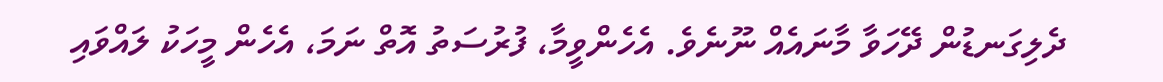ދެލިގަނޑުން ދޭހަވާ މާނައެއް ނޫނެވެ. އެހެންވީމާ، ފުރުސަތު އޮތް ނަމަ، އެހެން މީހަކު ލައްވައި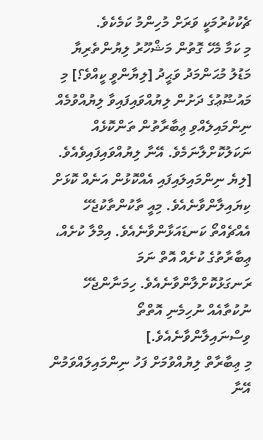ޗެކުކުރުމަކީ ވަރަށް މުހިންމު ކަމެކެވެ.
މި ކަމާ މެހޭ ގޮތުން މަޝްހޫރު ލިޔުންތެރިޔާ މަޑުލު މުޙަންމަދު ވަޙީދު [ލިޔާންވީ ކީއްވެ؟] މި މައުޟޫޢުގެ ދަށުން ލިޔުއްވައިފައިވާ ލިޔުއްވުމެއް ނިންމައިލެއްވި ޢިބާރާތުން ތަންކޮޅެއް ނަކަލުކޮށްލާނަމެވެ. އޭނާ ލިޔުއްވައިފައިވެއެވެ. [ލިޔެ ނިންމައިލައިފައި އެއްކޮޅުން އަނެއް ކޮޅަށް ކިޔައިލާންވާނެއެވެ. މިއީ ތާކުންތާކުޖެހޭ އެއްޗެއްތޯ ކަނޑައަޅާންވާނެއެވެ. އިމްލާ ކުށެއް، ޢިބާރާތުގެ ކުށެއް އޮތް ނަމަ ރަނގަޅުކޮށްލާންވާނެއެވެ. ހިމަނާންޖެހޭ ނުކުތާއެއް ނުހިމެނި އޮތްތޯ ވިސްނައިލާންވާނެއެވެ.]
މި ޢިބާރާތް ލިޔުއްވުމަށް ފަހު ނިންމައިލައްވަމުން އޭނާ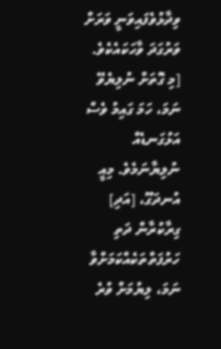ވިދާޅުވެފައިވަނީ ވަރަށް ވަރުގަދަ ވާހަކައެކެވެ. [މި ގޮތަށް ނުލިޔެވޭ ނަމަ، ހަމަ ގައިމު ވެސް އަޅުގަނޑެއް ނުލިޔާނަމެވެ. މިއީ އުނދަގޫ، [އަދި] ގިރާކުރާން ދަތި ހަރުފަތްތަކެއްކަމަށްވާ ނަމަ، ލިޔުމަށް ވުރެ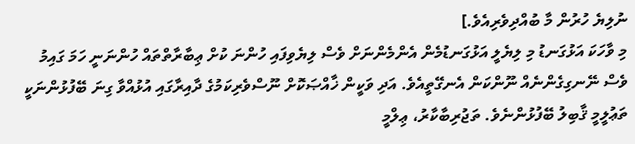ނުލިޔެ ހުރުން މާ ބުއްދިވެރިއެވެ.]
މި ވާހަކަ އަޅުގަނޑު މި ލިޔެލީ އަޅުގަނޑުމެން އެންމެންނަށް ވެސް ލިޔެވިފައި ހުންނަ ކުށް ޢިބާރާތްތައް ހުންނަނީ ހަމަ ގައިމު ވެސް ނޭނގިގެންނެއް ނޫންކަން އެނގޭތީއެވެ. އަދި ވަކީން ޚާއްޞަކޮށް ނޫސްވެރިކަމުގެ ދާއިރާގައި އުޅުއްވާ ގިނަ ބޭފުޅުންނަކީ ތަޢުލީމީ ޤާބިލު ބޭފުޅުންނެވެ. ތަޖުރިބާކާރު، ޢިލްމީ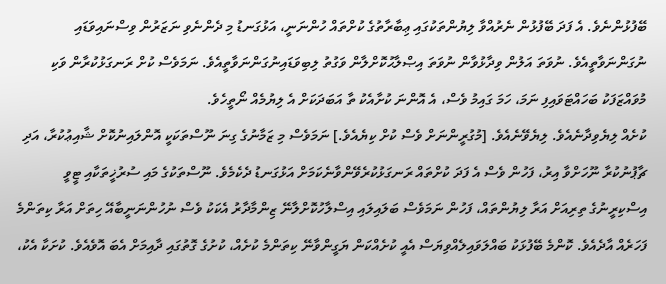ބޭފުޅުންނެވެ. އެ ފަދަ ބޭފުޅުން ނެރުއްވާ ލިޔުންތަކުގައި ޢިބާރާތުގެ ކުށްތައް ހުންނަނީ، އަޅުގަނޑު މި ދެންނެވި ނަޒަރުން ވިސްނައިވަޑައި ނުގަންނަވާތީއެވެ. ނުވަތަ އަލުން ވިދާޅުވާން ނުވަތަ އިޞްލާޙުކޮށްލާން ވަގުތު ލިބިވަޑައިނުގަންނަވާތީއެވެ. ނަމަވެސް ކުށް ރަނގަޅުކުރާން ވަކި މުވައްޒަފަކު ބަހައްޓަވައިފި ނަމަ، ހަމަ ގައިމު ވެސް، އެ އޮންނަ ކުށާއެކު ތާ އަބަދަކަށް އެ ލިޔުމެއް ނޯތީހެވެ.
ކުށެއް ލިޔެވިދާނެއެވެ. ލިޔެވޭނެއެވެ. [މުގުރީންނަށް ވެސް ކުށް ކިޔެއެވެ.] ނަމަވެސް މި ޒަމާނުގެ ގިނަ ނޫސްތަކަކީ އޮންލައިނުކޮށް ޝާއިޢުކުރާ، އަދި ޗާޕުނުކުރާ ނޫހަށްވާ އިރު، ފަހުން ވެސް އެ ފަދަ ކުށްތައް ރަނގަޅުކުރެވޭންވާނެކަމަށް އަޅުގަނޑު ދެކެމެވެ. ނޫސްތަކުގެ މައި ސުރުޚީތަކާއި ޓީވީ އިސްކިރީނުގެ ތިރިއަށް އަރާ ލިޔުންތައް، ފަހުން ނަމަވެސް ބަލައިލައި އިސްލާހުކޮށްލާނޭ ޒިންމާދާރު އެކަކު ވެސް ނުހުންނަނީބާއޭ ހިތަށް އަރާ ކިތަންމެ ފަހަރެއް އާދެއެވެ. ކޮންމެ ބޭފުޅަކު ބައްލަވައިލެއްވިޔަސް އެއީ ކުށެއްކަން ޔަގީންވާނޭ ކިތަންމެ ކުށެއް، ކުށުގެ ގޮތުގައި ދާއިމަށް އެބަ އޮވެއެވެ. ކުށަކާ އެކު،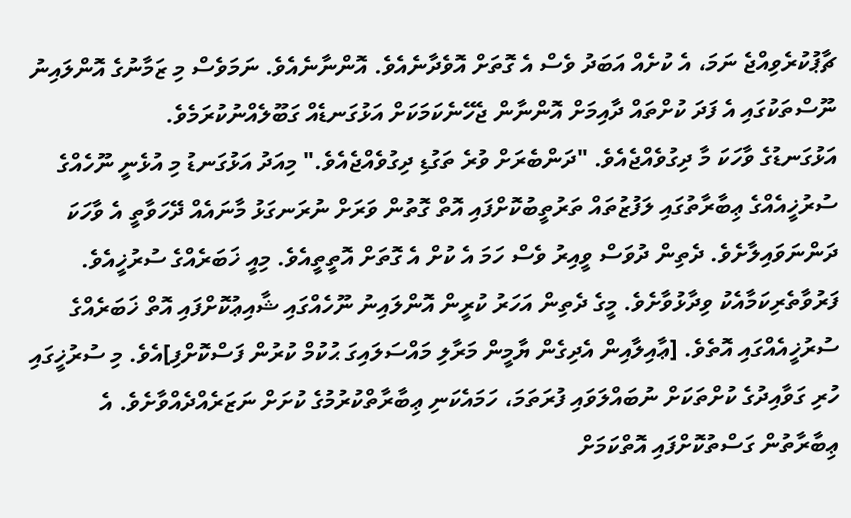ޗާޕުކުރެވިއްޖެ ނަމަ، އެ ކުށެއް އަބަދު ވެސް އެ ގޮތަށް އޮވެދާނެއެވެ. އޮންނާނެއެވެ. ނަމަވެސް މި ޒަމާނުގެ އޮންލައިނު ނޫސްތަކުގައި އެ ފަދަ ކުށްތައް ދާއިމަށް އޮންނާން ޖެހޭނެކަމަކަށް އަޅުގަނޑެއް ގަބޫލެއްނުކުރަމެވެ.
އަޅުގަނޑުގެ ވާހަކަ މާ ދިގުވެއްޖެއެވެ. "ދަންބެރަށް ވުރެ ތަގުޑި ދިގުވެއްޖެއެވެ." މިއަދު އަޅުގަނޑު މި އުޅެނީ ނޫހެއްގެ ސުރުޚީއެއްގެ ޢިބާރާތުގައި ލަފުޒުތައް ތަރުތީބުކޮށްފައި އޮތް ގޮތުން ވަރަށް ނުރަނގަޅު މާނައެއް ދޭހަވާތީ އެ ވާހަކަ ދަންނަވައިލާށެވެ. ދެތިން ދުވަސް ވީއިރު ވެސް ހަމަ އެ ކުށް އެ ގޮތަށް އޮތީތީއެވެ. މިއީ ޚަބަރެއްގެ ސުރުޚީއެވެ. ފަރުވާތެރިކަމާއެކު ވިދާޅުވާށެވެ. މީގެ ދެތިން އަހަރު ކުރީން އޮންލައިނު ނޫހެއްގައި ޝާއިޢުކޮށްފައި އޮތް ޚަބަރެއްގެ ސުރުޚީއެއްގައި އޮތެވެ. [ޢާއިލާއިން އެދިގެން ޔާމީން މަރާލި މައްސަލައިގަ ޙުކުމް ކުރުން ފަސްކޮށްފި]އެވެ. މި ސުރުޚީގައި ހުރި ގަވާއިދުގެ ކުށްތަކަށް ނުބައްލަވައި ފުރަތަމަ، ހަމައެކަނި ޢިބާރާތްކުރުމުގެ ކުށަށް ނަޒަރެއްދެއްވާށެވެ. އެ ޢިބާރާތުން ގަސްތުކޮށްފައި އޮތްކަމަށް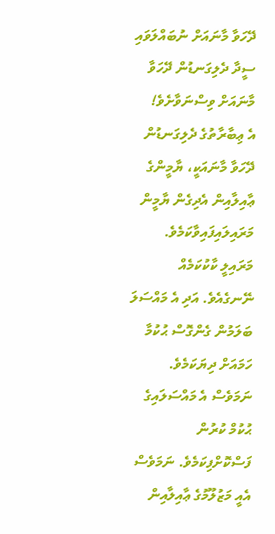ދޭހަވާ މާނައަށް ނުބައްލަވައި ސީދާ ދެލިގަނޑުން ދޭހަވާ މާނައަށް ވިސްނަވާށެވެ!
އެ ޢިބާރާތުގެ ދެލިގަނޑުން ދޭހަވާ މާނައަކީ، ޔާމީންގެ ޢާއިލާއިން އެދިގެން ޔާމީން މަރައިލައިފައިވާކަމެވެ. މަރައިލީ ކާކުކަމެއް ނޭނގެއެވެ. އަދި އެ މައްސަލަ ބަލަމުން ގެންގޮސް ޙުކުމާ ހަމައަށް ދިޔަކަމެވެ. ނަމަވެސް އެ މައްސަލައިގެ ޙުކުމް ކުރުން ފަސްކޮށްފިކަމެވެ. ނަމަވެސް އެއީ މަޒުލޫމުގެ ޢާއިލާއިން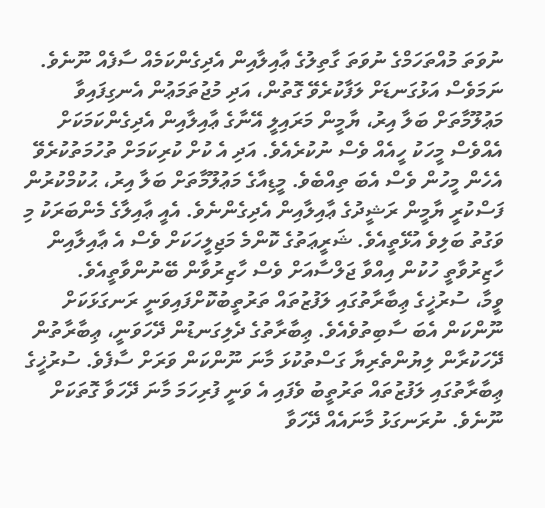ނުވަތަ މުއްތަހަމްގެ ނުވަތަ ގާތިލުގެ ޢާއިލާއިން އެދިގެންކަމެއް ސާފެއް ނޫނެވެ. ނަމަވެސް އަޅުގަނޑަށް ލަފާކުރެވޭ ގޮތުން، އަދި މުޖުތަމަޢުން އެނގިފައިވާ މަޢުލޫމާތަށް ބަލާ އިރު، ޔާމީން މަރައިލީ އޭނާގެ ޢާއިލާއިން އެދިގެންކަމަކަށް އެއްވެސް މީހަކު ހީއެއް ވެސް ނުކުރެއެވެ. އަދި އެ ކުށް ކުރިކަމަށް ތުހުމަތުކުރެވޭ އެހެން މީހުން ވެސް އެބަ ތިއްބެވެ. މީޑިއާގެ މަޢުލޫމާތަށް ބަލާ އިރު، ޙުކުމްކުރުން ފަސްކުރީ ޔާމީން ރަޝީދުގެ ޢާއިލާއިން އެދިގެންނެވެ. އެއީ ޢާއިލާގެ މެންބަރަކު މި ވަގުތު ބަލިވެ އުޅޭތީއެވެ. ޝަރީޢަތުގެ ކޮންމެ މަޖިލީހަކަށް ވެސް އެ ޢާއިލާއިން ހާޒިރުވާތީ ހުކުން އިއްވާ ޖަލްސާއަށް ވެސް ހާޒިރުވާން ބޭނުންވާތީއެވެ.
ވީމާ، ސުރުޚީގެ ޢިބާރާތުގައި ލަފުޒުތައް ތަރުތީބުކޮށްފައިވަނީ ރަނގަޅަކަށް ނޫންކަން އެބަ ސާބިތުވެއެވެ. ޢިބާރާތުގެ ދެލިގަނޑުން ދޭހަވަނީ، ޢިބާރާތުން ދޭހަކުރާން ލިޔުންތެރިޔާ ގަސްތުކުޅަ މާނަ ނޫންކަން ވަރަށް ސާފެވެ. ސުރުޚީގެ ޢިބާރާތުގައި ލަފުޒުތައް ތަރުތީބު ވެފައި އެ ވަނީ ފުރިހަމަ މާނަ ދޭހަވާ ގޮތަކަށް ނޫނެވެ. ނުރަނގަޅު މާނައެއް ދޭހަވާ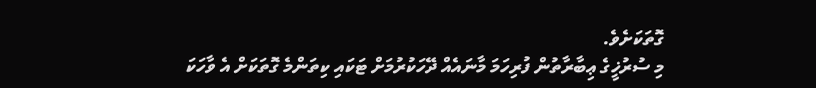ގޮތަކަށެވެ.
މި ސުރުޚީގެ ޢިބާރާތުން ފުރިހަމަ މާނައެއް ދޭހަކުރުމަށް ޓަކައި ކިތަންމެ ގޮތަކަށް އެ ވާހަކަ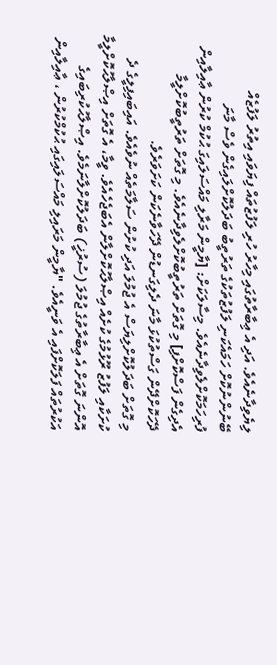ލިޔެވިދާނެއެވެ. އަދި އެ ޢިބާރާތުގައި މިހާރު ހުރި ލަފުޒުތައް ފިޔަވައި އިތުރު ލަފުޒެއް ބޭނުންނުކޮށް ހަމައެކަނި ލަފުޒުތަކުގެ ތަރުތީބު ބަދަލުކޮށްލައިގެން ވެސް މާނަ ފުރިހަމަކޮށްލެވިދާނެއެވެ. މިސާލަކަށް: [ޔާމީން މަރާލި މައްސަލައިގަ ޙުކުމް ކުރުން ޢާއިލާއިން އެދިގެން ފަސްކޮށްފި] މި ގޮތަށް ތަރުތީބުކޮށްލެވިދާނެއެވެ. މި ގޮތަށް ތަރުތީބުކޮށްލީމާ ދޭހަކޮށްދޭން ގަސްތުކުޅަ މާނަ ދެލިގަނޑުން ދޭހަވާނެކަން ކަށަވަރެވެ.
މި ގޮތަށް ބަދަލުކޮށްލިޔަސް އެ ޖުމުލަ އަދި ކުށުން ސަލާމަތެއް ނުވެއެވެ. އައިބައިފިލީގެ ދެ ކުށަކާއި ލަފުޒު ރޫޅުމުގެ ކުށެއް އިޞްލާޙުކޮށްލާން އެބަޖެހެއެވެ. ވީމާ، އެ ގޮތަށް އިޞްލާޙުކޮށްލީމާ އޮންނަ ގޮތަށް އެ ޢިބާރާތުގެ ޖުމުލަ (ސުރުޚީ) ބަދަލުކޮށްލާނަމެވެ. އިޞްލާޙުކުރިބައިގެ އަކުރުތައް ފަލަކޮށްފައި އެ ވަނީއެވެ. "ޔާމީން މަރައިލި މައްސަލައިގައި ޙުކުމްކުރުން ، ޢާއިލާއިން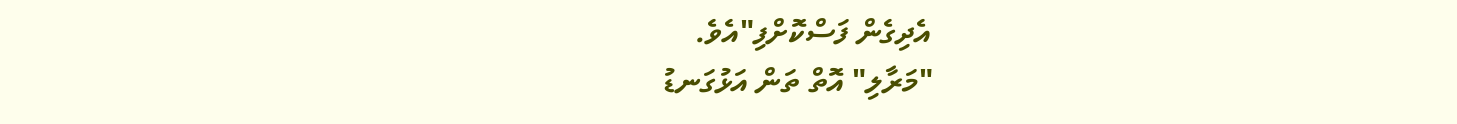އެދިގެން ފަސްކޮށްފި"އެވެ.
"މަރާލި" އޮތް ތަން އަޅުގަނޑު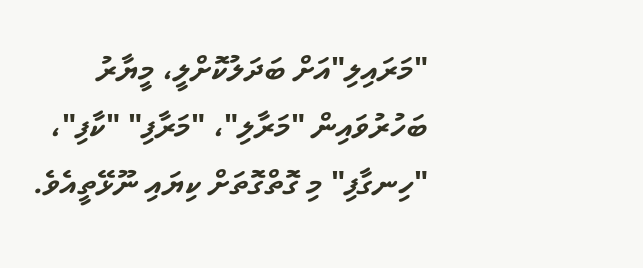"މަރައިލި"އަށް ބަދަލުކޮށްލީ، މީޔާރު ބަހުރުވައިން "މަރާލި"، "މަރާފި" "ކާފި"، "ހިނގާފި" މި ގޮތްގޮތަށް ކިޔައި ނޫޅޭތީއެވެ.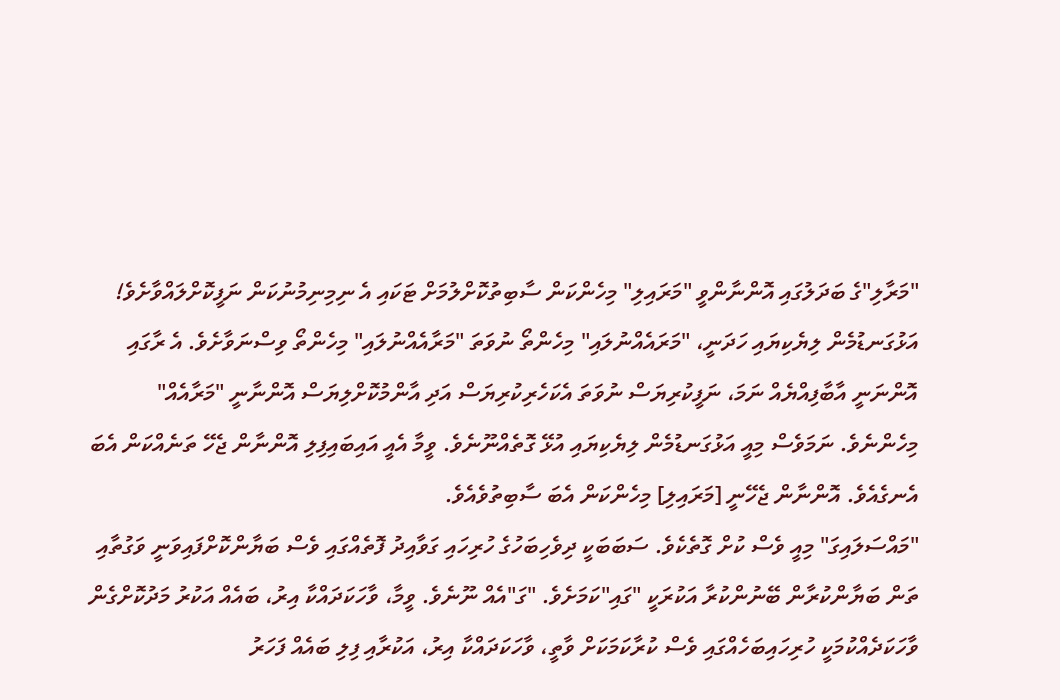"މަރާލި"ގެ ބަދަލުގައި އޮންނާންވީ "މަރައިލި" މިހެންކަން ސާބިތުކޮށްލުމަށް ޓަކައި އެ ނިމިނިމުނުކަން ނަފީކޮށްލައްވާށެވެ! އަޅުގަނޑުމެން ލިޔެކިޔައި ހަދަނީ، "މަރައެއްނުލައި" މިހެންތޯ ނުވަތަ "މަރާއެއްނުލައި" މިހެންތޯ ވިސްނަވާށެވެ. އެ ރާގައި އޮންނަނީ އާބާފިއްޔެއް ނަމަ، ނަފީކުރިޔަސް ނުވަތަ އެކަހެރިކުރިޔަސް އަދި އާންމުކޮށްލިޔަސް އޮންނާނީ "މަރާއެއް" މިހެންނެވެ. ނަމަވެސް މިއީ އަޅުގަނޑުމެން ލިޔެކިޔައި އުޅޭ ގޮތެއްނޫނެވެ. ވީމާ އެއީ އައިބައިފިލި އޮންނާން ޖެހޭ ތަނެއްކަން އެބަ އެނގެއެވެ. އޮންނާން ޖެހޭނީ [މަރައިލި] މިހެންކަން އެބަ ސާބިތުވެއެވެ.
"މައްސަލައިގަ" މިއީ ވެސް ކުށް ގޮތެކެވެ. ސަބަބަކީ ދިވެހިބަހުގެ ހުރިހައި ގަވާއިދު ފޮތެއްގައި ވެސް ބަޔާންކޮށްފައިވަނީ ވަގުތާއި ތަން ބަޔާންކުރާން ބޭނުންކުރާ އަކުރަކީ "ގައި"ކަމަށެވެ. "ގަ"އެއް ނޫނެވެ. ވީމާ، ވާހަކަދައްކާ އިރު، ބައެއް އަކުރު މަދުކޮށްގެން ވާހަކަދެއްކުމަކީ ހުރިހައިބަހެއްގައި ވެސް ކުރާކަމަކަށް ވާތީ، ވާހަކަދައްކާ އިރު، އަކުރާއި ފިލި ބައެއް ފަހަރު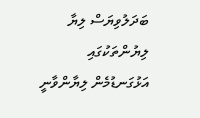ބަދަލުވިޔަސް ލިޔާ ލިޔުންތަކުގައި އަޅުގަނޑުމެން ލިޔާންވާނީ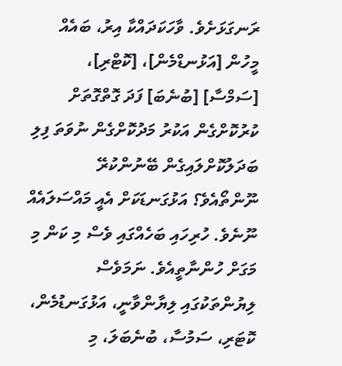ރަނގަޅަށެވެ. ވާހަކަދައްކާ އިރު، ބައެއް މީހުން [އަޅުނޑްމެން]، [ކޮޓްރި]، [ސަމްސާ] [ބުނެބަ] ފަދަ ގޮތްގޮތަށް ކުރުކޮށްގެން އަކުރު މަދުކޮށްގެން ނުވަތަ ފިލި ބަދަލުކޮށްލައިގެން ބޭނުންކުރޭ ނޫންތޯއެވެ؟ އަޅުގަނޑަކަށް އެއީ މައްސަލައެއް ނޫނެވެ. ހުރިހައި ބަހެއްގައި ވެސް މި ކަން މި މަގަށް ހުންނާތީއެވެ. ނަމަވެސް ލިޔުންތަކުގައި ލިޔާންވާނީ، އަޅުގަނޑުމެން، ކޮޓަރި، ސަމުސާ، ބުނެބަލަ، މި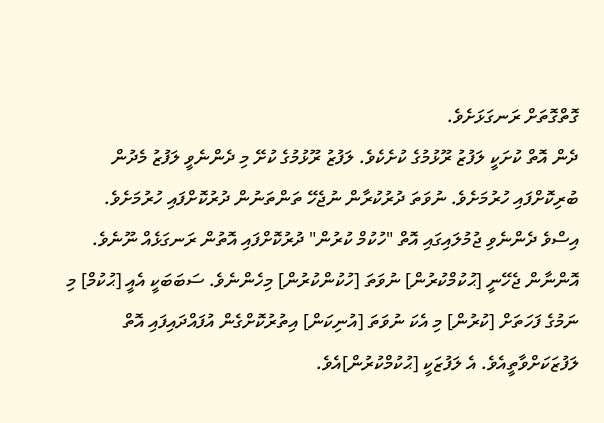ގޮތްގޮތަށް ރަނގަޅަށެވެ.
ދެން އޮތް ކުށަކީ ލަފުޒު ރޫޅުމުގެ ކުށެކެވެ. ލަފުޒު ރޫޅުމުގެ ކުށޭ މި ދެންނެވީ ލަފުޒު މެދުން ބުރިކޮށްފައި ހުރުމަށެވެ. ނުވަތަ ދުރުކުރާން ނުޖެހޭ ތަންތަނުން ދުރުކޮށްފައި ހުރުމަށެވެ. އިސްވެ ދެންނެވި ޖުމުލައިގައި އޮތް "ހުކުމް ކުރުން" ދުރުކޮށްފައި އޮތުން ރަނގަޅެއް ނޫނެވެ. އޮންނާން ޖެހޭނީ [ޙުކުމްކުރުން] ނުވަތަ [ހުކުންކުރުން] މިހެންނެވެ. ސަބަބަކީ އެއީ [ޙުކުމް] މި ނަމުގެ ފަހަތަށް [ކުރުން] މި އެކަ ނުވަތަ [އުނިކަން] އިތުރުކޮށްގެން އުފައްދައިފައި އޮތް ލަފުޒަކަށްވާތީއެވެ. އެ ލަފުޒަކީ [ޙުކުމްކުރުން]އެވެ.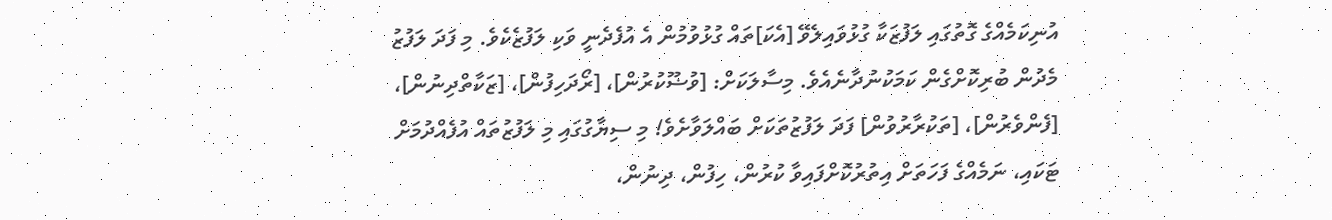އުނިކަމެއްގެ ގޮތުގައި ލަފުޒަކާ ގުޅުވައިލެވޭ [އެކަ]ތައް ގުޅުވުމުން އެ އުފެދެނީ ވަކި ލަފުޒެކެވެ. މި ފަދަ ލަފުޒު މެދުން ބުރިކޮށްގެން ކަމަކުނުދާނެއެވެ. މިސާލަކަށް: [ވުޟޫކުރުން]، [ރޯދަހިފުން]، [ޒަކާތްދިނުން]، [ފެންވެރުން]، [ތަކުރާރުވުން] ފަދަ ލަފުޒުތަކަށް ބައްލަވާށެވެ! މި ސިޔާގުގައި މި ލަފުޒުތައް އުފެއްދުމަށް ޓަކައި، ނަމެއްގެ ފަހަތަށް އިތުރުކޮށްފައިވާ ކުރުން، ހިފުން، ދިނުން،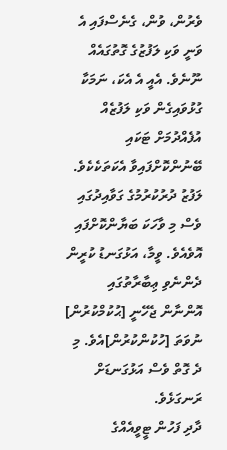ވެރުން، ވުން، ގެނެސްފައި އެ ވަނީ ވަކި ލަފުޒުގެ ގޮތުގައެއް ނޫނެވެ. އެއީ އެ އެކަ، ނަމަކާ ގުޅުވައިގެން ވަކި ލަފުޒެއް އުފެއްދުމަށް ޓަކައި ބޭނުންކޮށްފައިވާ އެކަތަކެކެވެ. ލަފުޒު ދުރުކުރުމުގެ ގަވާއިދުގައި ވެސް މި ވާހަކަ ބަޔާންކޮށްފައި އޮވެއެވެ. ވީމާ، އަޅުގަނޑު ކުރީން ދެންނެވި ޢިބާރާތުގައި އޮންނާން ޖެހޭނީ [ޙުކުމްކުރުން] ނުވަތަ [ހުކުންކުރުން]އެވެ. މި ދެ ގޮތް ވެސް އަޅުގަނޑަށް ރަނގަޅެވެ.
ދާދި ފަހުން ޓީވީއެއްގެ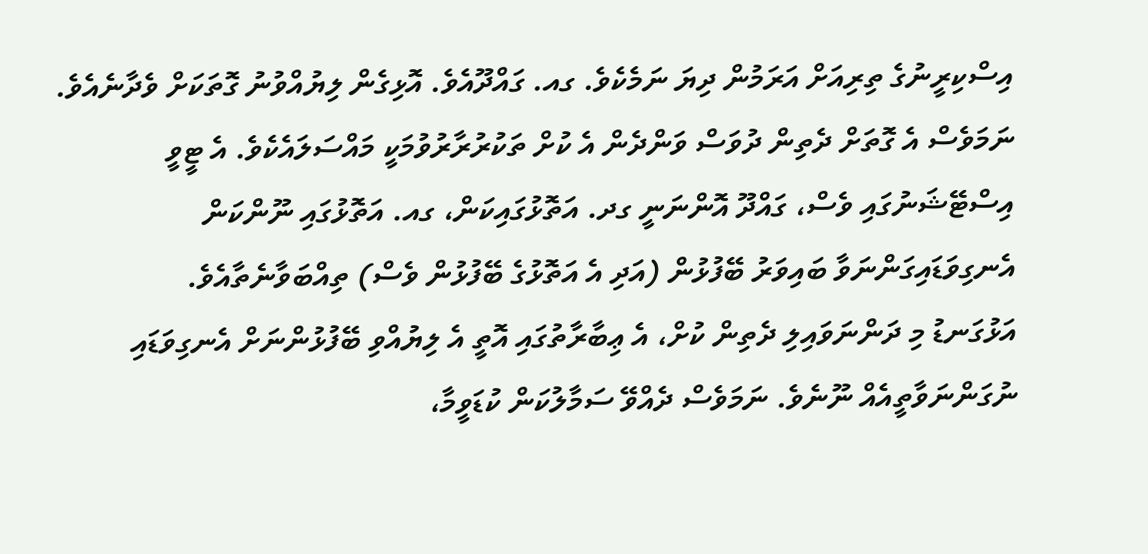އިސްކިރީނުގެ ތިރިއަށް އަރަމުން ދިޔަ ނަމެކެވެ. ގއ. ގައްދޫއެވެ. އޮޅިގެން ލިޔުއްވުނު ގޮތަކަށް ވެދާނެއެވެ. ނަމަވެސް އެ ގޮތަށް ދެތިން ދުވަސް ވަންދެން އެ ކުށް ތަކުރުރާރުވުމަކީ މައްސަލައެކެވެ. އެ ޓީވީ އިސްޓޭޝަނުގައި ވެސް، ގައްދޫ އޮންނަނީ ގދ. އަތޮޅުގައިކަން، ގއ. އަތޮޅުގައި ނޫންކަން އެނގިވަޑައިގަންނަވާ ބައިވަރު ބޭފުޅުން (އަދި އެ އަތޮޅުގެ ބޭފުޅުން ވެސް) ތިއްބަވާނެތާއެވެ.
އަޅުގަނޑު މި ދަންނަވައިލި ދެތިން ކުށް، އެ ޢިބާރާތުގައި އޮތީ އެ ލިޔުއްވި ބޭފުޅުންނަށް އެނގިވަޑައި ނުގަންނަވާތީއެއް ނޫނެވެ. ނަމަވެސް ދެއްވޭ ސަމާލުކަން ކުޑަވީމާ،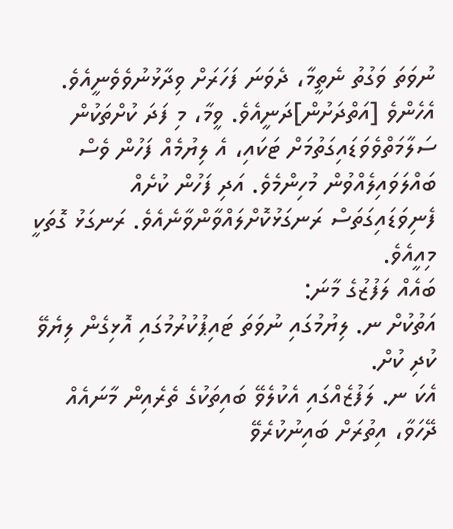ނުވަތަ ވަގުތު ނެތީމާ، ދެވަނަ ފަހަރަށް ވިދާޅުނުވެވެނީއެވެ. އެހެންވެ [އަތްދަށުން]ދަނީއެވެ. ވީމާ، މި ފަދަ ކުށްތަކުން ސަލާމަތްވެވަޑައިގަތުމަށް ޓަކައި، އެ ލިޔުމެއް ފަހުން ވެސް ބައްލަވައިލެއްވުން މުހިންމެވެ. އަދި ފަހުން ކުށެއް ފެނިވަޑައިގަތަސް ރަނގަޅުކޮށްލައްވާންވާނެއެވެ. ރަނގަޅު ގޮތަކީ މިއީއެވެ.
ބައެއް ލަފުޒުގެ މާނަ:
އަތުކުށް ނ. ލިޔުމުގައި ނުވަތަ ޓައިޕުކުރުމުގައި އޮޅިގެން ލިޔެވޭ ކުދި ކުށް.
އެކަ ނ. ލަފުޒެއްގައި އެކުލެވޭ ބައިތަކުގެ ތެރެއިން މާނައެއް ދޭހަވާ، އިތުރަށް ބައިނުކުރެވޭ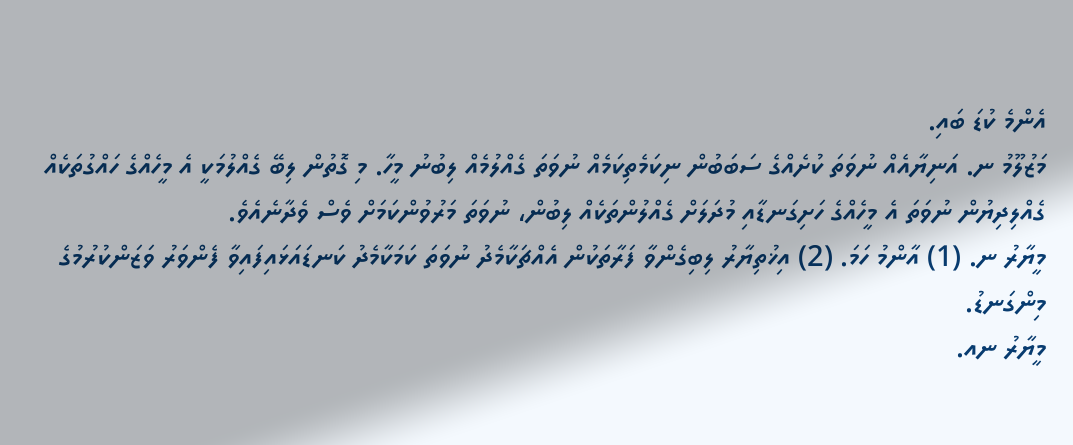އެންމެ ކުޑަ ބައި.
މަޒުލޫމު ނ. އަނިޔާއެއް ނުވަތަ ކުށެއްގެ ސަބަބުން ނިކަމެތިކަމެއް ނުވަތަ ގެއްލުމެއް ލިބުނު މީހާ. މި ގޮތުން ލިބޭ ގެއްލުމަކީ އެ މީހެއްގެ ހައްގުތަކެއް ގެއްލިދިޔުން ނުވަތަ އެ މީހެއްގެ ހަށިގަނޑާއި މުދަލަށް ގެއްލުންތަކެއް ލިބުން، ނުވަތަ މަރުވުންކަމަށް ވެސް ވެދާނެއެވެ.
މީޔާރު ނ. (1) އާންމު ހަމަ. (2) އިޚުތިޔާރު ލިބިގެންވާ ފަރާތަކުން އެއްޗަކާމެދު ނުވަތަ ކަމަކާމެދު ކަނޑައަޅައިފައިވާ ފެންވަރު ވަޒަންކުރުމުގެ މިންގަނޑު.
މީޔާރު ނއ.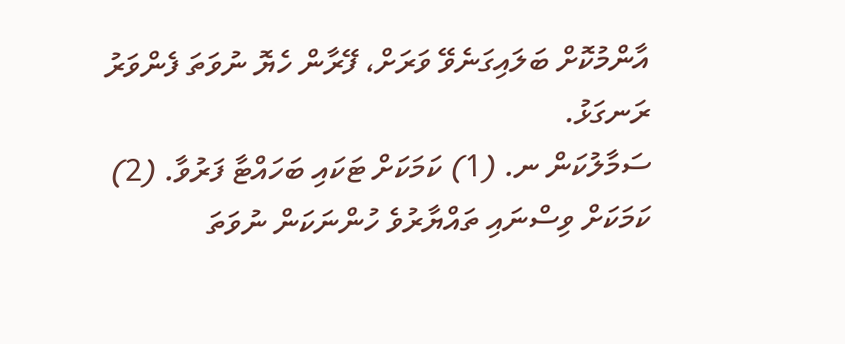އާންމުކޮށް ބަލައިގަނެވޭ ވަރަށް، ފޭރާން ހެޔޮ ނުވަތަ ފެންވަރު ރަނގަޅު.
ސަމާލުކަން ނ. (1) ކަމަކަށް ޓަކައި ބަހައްޓާ ފަރުވާ. (2) ކަމަކަށް ވިސްނައި ތައްޔާރުވެ ހުންނަކަން ނުވަތަ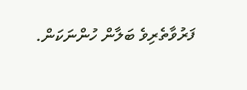ފަރުވާތެރިވެ ބަލާން ހުންނަކަން.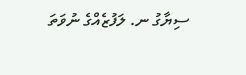ސިޔާގު ނ. ލަފުޒެއްގެ ނުވަތަ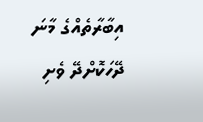އިބާރާތެއްގެ މާނަ ދޭހަކޮށްދޭ ވެށި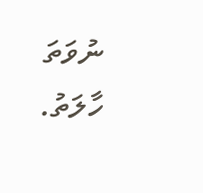ނުވަތަ ހާލަތު.